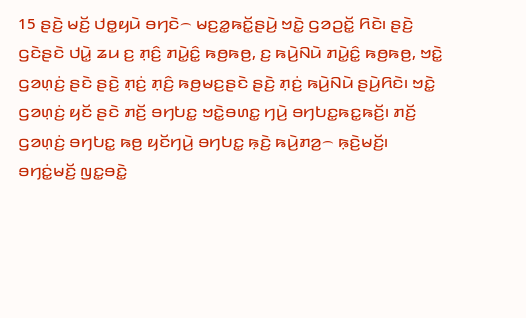15 ꤔꤢꤧ꤬ ꤗꤢꤩ꤬ ꤓꤥ꤭ꤟꤣꤧ ꤋꤚꤢꤧ꤮ ꤗꤢ꤬ꤤ꤭ꤒꤢꤩ꤭ꤔꤣꤧ꤬ ꤠꤢꤧ꤭ ꤞꤤꤑꤢꤩ꤭ ꤖꤢꤧ꤯ ꤔꤢꤧ꤬ ꤞꤢꤧꤔꤢꤧ ꤓꤣꤧ꤭ ꤘꤣ ꤢ꤬ ꤊ꤫ꤢꤨ꤬ ꤊꤣꤧ꤭ꤢꤨ꤭ ꤒꤥ꤬ꤒꤥ꤬, ꤢ꤬ ꤒꤣꤧ꤬ꤡꤣꤧ ꤊꤣꤧ꤭ꤢꤨ꤭ ꤒꤥ꤬ꤒꤥ꤬, ꤠꤢꤧ꤭ ꤞꤤꤛ꤫ꤢꤦ꤬ ꤔꤢꤧ ꤔꤢꤧ꤬ ꤊ꤫ꤢꤦ꤬ ꤊ꤫ꤢꤨ꤬ ꤒꤥ꤬ꤗꤢ꤬ꤔꤢꤧ ꤔꤢꤧ꤬ ꤊ꤫ꤢꤦ꤬ ꤒꤣꤧ꤬ꤡꤣꤧ ꤔꤣꤧ꤬ꤖꤢꤧ꤯ ꤠꤢꤧ꤭ ꤞꤤꤛ꤫ꤢꤦ꤬ ꤟꤢꤩ ꤔꤢꤧ ꤊꤢꤩ꤬ ꤋꤚꤝꤢ꤭ ꤠꤢꤧ꤭ꤋꤛꤢ꤭ ꤚꤣꤧ꤬ ꤋꤚꤝꤢ꤭ꤒꤢ꤭ꤒꤢꤩ꤬꤯ ꤊꤢꤩ꤬ ꤞꤤꤛ꤫ꤢꤦ꤬ ꤋꤚꤝꤢ꤭ ꤒꤥ꤬ ꤟꤢꤩꤚꤣꤧ꤬ ꤋꤚꤝꤢ꤭ ꤒ꤫ꤢꤧ꤬ ꤒꤣꤧ꤬ꤊꤤ꤬꤮ ꤒ꤫ꤢꤧ꤬ꤗꤢꤩ꤬꤯
ꤋꤚꤢꤦ꤭ꤗꤢꤩ꤬ ꤜꤢ꤭ꤋꤢꤧ꤭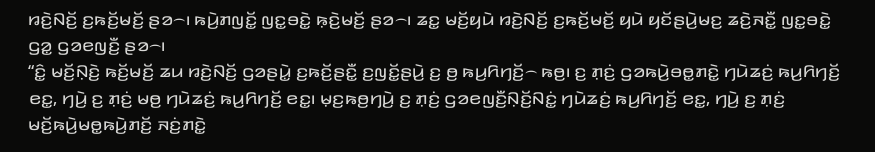ꤙꤢꤧ꤬ꤡꤢꤩ꤬ ꤢ꤬ꤒꤢꤩ꤬ꤗꤢꤩ꤬ ꤔꤤ꤮꤯ ꤒꤣꤧ꤬ꤊꤜꤢꤩ꤭ ꤜꤢ꤭ꤋꤢꤧ꤭ ꤒ꤫ꤢꤧ꤬ꤗꤢꤩ꤬ ꤔꤤ꤮꤯ ꤘꤢ꤭ ꤗꤢꤩ꤬ꤟꤣꤧ ꤙꤢꤧ꤬ꤡꤢꤩ꤬ ꤢ꤬ꤒꤢꤩ꤬ꤗꤢꤩ꤬ ꤟꤣꤧ ꤟꤢꤩꤔꤣꤧ꤬ꤗꤢ꤬ ꤘꤢꤧ꤬ꤏꤢꤪ꤭ ꤜꤢ꤭ꤋꤢꤧ꤭ ꤞꤤ꤭ ꤞꤤꤕꤜꤢꤪ꤬ ꤔꤤ꤮꤯
“ꤢꤨ꤭ ꤗꤢꤩ꤬ꤡ꤫ꤢꤧ꤬ ꤒꤢꤩ꤬ꤗꤢꤩ꤬ ꤘꤣ ꤙꤢꤧ꤬ꤡꤢꤩ꤬ ꤞꤤꤔꤣꤧ꤭ ꤢ꤬ꤒꤢꤩ꤬ꤔꤢꤪ꤭ ꤢ꤬ꤜꤢꤩ꤭ꤔꤣꤧ꤬ ꤢ꤬ ꤥ꤬ ꤒꤣ꤬ꤖꤚꤢꤩ꤬꤮ ꤒꤥ꤬꤯ ꤢ꤬ ꤊ꤫ꤢꤦ꤬ ꤞꤤꤒꤣꤧ꤬ꤋꤥ꤭ꤊꤢꤧ꤭ ꤚꤣꤧꤘꤢꤦ꤬ ꤒꤣ꤬ꤖꤚꤢꤩ꤬ ꤕꤢ꤭, ꤚꤣꤧ꤬ ꤢ꤬ ꤊ꤫ꤢꤦ꤬ ꤗꤥ꤬ ꤚꤣꤧꤘꤢꤦ꤬ ꤒꤣ꤬ꤖꤚꤢꤩ꤬ ꤕꤢ꤭꤯ ꤗ꤫ꤢ꤬ꤒꤥ꤬ꤚꤣꤧ꤬ ꤢ꤬ ꤊ꤫ꤢꤦ꤬ ꤞꤤꤕꤜꤢꤪ꤬ꤡ꤫ꤢꤩ꤬ꤡꤢꤦ꤭ ꤚꤣꤧꤘꤢꤦ꤬ ꤒꤣ꤬ꤖꤚꤢꤩ꤬ ꤕꤢ꤭, ꤚꤣꤧ꤬ ꤢ꤬ ꤊ꤫ꤢꤦ꤬ ꤗꤢꤩ꤬ꤒꤣꤧ꤬ꤗꤥ꤭ꤒꤣꤧ꤬ꤊꤢꤩ꤬ ꤏꤢꤦ꤬ꤊꤢꤧ꤭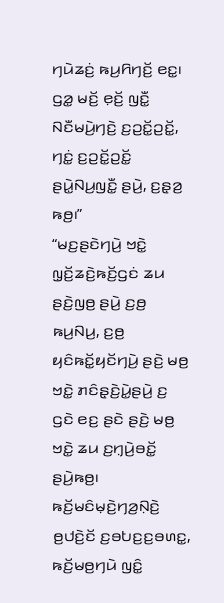ꤚꤣꤧꤘꤢꤦ꤬ ꤒꤣ꤬ꤖꤚꤢꤩ꤬ ꤕꤢ꤭꤯ ꤞꤤ꤭ ꤗꤢꤩ꤬ ꤕ꤫ꤢꤩ꤬ ꤜꤢꤪ꤭ ꤡꤢꤪꤗꤣꤧ꤬ꤚꤢꤧ꤬ ꤢ꤬ꤑꤢꤩ꤭ꤑꤢꤩ꤭, ꤚꤢꤦ꤭ ꤢ꤬ꤑꤢꤩ꤭ꤑꤢꤩ꤭ ꤔꤣꤧ꤭ꤡꤣ꤬ꤜꤢꤪ꤭ ꤔꤣꤧ꤬, ꤢ꤬ꤔ꤫ꤤ꤬ ꤒꤥ꤬꤯”
“ꤗꤢ꤬ꤔꤢꤧꤚꤣꤧ꤬ ꤠꤢꤧ꤭ ꤜ꤫ꤢꤩ꤬ꤘꤢꤧ꤬ꤒꤢꤩ꤬ꤞꤢꤦ ꤘꤣ ꤔꤢꤧ꤬ꤜꤥ꤬ ꤔꤣꤧ꤬ ꤢ꤬ꤥ꤬ ꤒꤣ꤬ꤡꤣ꤬, ꤢ꤬ꤥ꤬ ꤟꤢꤨꤒꤢꤩ꤭ꤟꤢꤩꤚꤣꤧ꤬ ꤔꤢꤧ꤬ ꤗꤥ꤬ ꤠꤢꤧ꤭ ꤊꤢꤨꤔ꤫ꤢꤧ꤬ꤣꤧ꤭ꤔꤣꤧ꤬ ꤢ꤬ ꤞꤢꤧ ꤕꤢ꤬ ꤔꤢꤧ ꤔꤢꤧ꤬ ꤗꤥ꤬ ꤠꤢꤧ꤭ ꤘꤣ ꤢ꤬ꤚ꤫ꤣꤧ꤬ꤋꤢꤩ꤭ ꤔꤣꤧ꤬ꤒꤥ꤬꤯
ꤒꤢꤩ꤬ꤗꤢꤨꤗ꤫ꤢꤧ꤬ꤚꤤ꤬ꤡ꤫ꤢꤧ꤬ ꤥ꤬ꤓꤢꤧ꤬ꤢꤩ ꤢ꤬ꤋꤝꤢ꤬ꤢ꤬ꤋꤛꤢ꤭, ꤒꤢꤩ꤬ꤗꤥ꤬ꤚꤣꤧ ꤜꤢꤨ꤭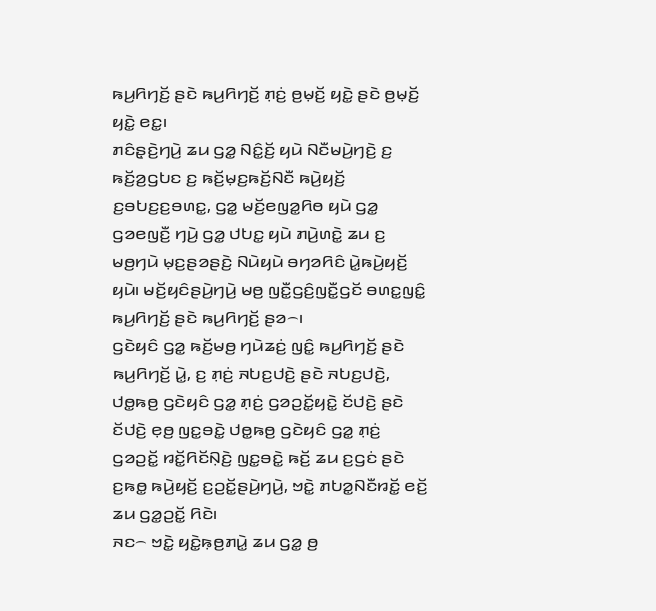ꤒꤣ꤬ꤖꤚꤢꤩ꤬ ꤔꤢꤧ ꤒꤣ꤬ꤖꤚꤢꤩ꤬ ꤊ꤫ꤢꤦ꤬ ꤥ꤬ꤗ꤫ꤢꤩ꤬ ꤟꤢꤧ꤭ ꤔꤢꤧ ꤥ꤬ꤗ꤫ꤢꤩ꤬ ꤟꤢꤧ꤭ ꤕꤢ꤭꤯
ꤊꤢꤨꤔ꤫ꤢꤧ꤬ꤚꤣꤧ꤬ ꤘꤣ ꤞꤤ꤭ ꤡꤢꤨ꤭ꤢꤩ꤬ ꤟꤣꤧ ꤡꤢꤪꤗꤣꤧ꤬ꤚꤢꤧ꤬ ꤢ꤬ ꤒꤢꤩ꤬ꤤ꤬ꤞꤝꤢ ꤢ꤬ ꤒꤢꤩ꤬ꤗ꤫ꤢ꤬ꤒꤢꤩ꤬ꤡꤢꤪ ꤒꤣꤧ꤬ꤟꤢꤩ꤬ ꤢ꤬ꤋꤝꤢ꤬ꤢ꤬ꤋꤛꤢ꤭, ꤞꤤ꤭ ꤗꤢꤩ꤬ꤕꤜꤤ꤭ꤖꤥ ꤟꤣꤧ ꤞꤤ꤭ ꤞꤤꤕꤜꤢꤪ꤬ ꤚꤣꤧ꤬ ꤞꤤ꤭ ꤓꤝꤢ꤭ ꤟꤣꤧ ꤊꤣꤧ꤬ꤛꤢꤧ꤭ ꤘꤣ ꤢ꤬ ꤗꤥ꤬ꤚꤣꤧ ꤗ꤫ꤢ꤬ꤔꤤꤔꤢꤧ꤬ ꤡꤣꤧꤟꤣꤧ ꤋꤚꤤꤖꤢꤨ ꤣꤧ꤭ꤒꤣꤧ꤬ꤟꤢꤩ꤬ ꤟꤣꤧ꤯ ꤗꤢꤩ꤬ꤟꤢꤨꤔꤣꤧ꤬ꤚꤣꤧ꤬ ꤗꤥ꤬ ꤜꤢꤪ꤭ꤞꤢꤨ꤬ꤜꤢꤪ꤭ꤞꤢꤩ ꤋꤛꤢ꤭ꤜꤢꤨ꤭ ꤒꤣ꤬ꤖꤚꤢꤩ꤬ ꤔꤢꤧ ꤒꤣ꤬ꤖꤚꤢꤩ꤬ ꤔꤤ꤮꤯
ꤞꤢꤧꤟꤢꤨ ꤞꤤ꤭ ꤒꤢꤩ꤬ꤗꤥ꤬ ꤚꤣꤧꤘꤢꤦ꤬ ꤜꤢꤨ꤭ ꤒꤣ꤬ꤖꤚꤢꤩ꤬ ꤔꤢꤧ ꤒꤣ꤬ꤖꤚꤢꤩ꤬ ꤣꤧ꤭, ꤢ꤬ ꤊ꤫ꤢꤦ꤬ ꤏꤝꤢ꤬ꤓꤢꤧ꤬ ꤔꤢꤧ ꤏꤝꤢ꤬ꤓꤢꤧ꤬, ꤓꤥ꤭ꤒꤥ꤬ ꤞꤢꤧꤟꤢꤨ ꤞꤤ꤭ ꤊ꤫ꤢꤦ꤬ ꤞꤤꤑꤢꤩ꤭ꤟꤢꤧ꤭ ꤢꤩꤓꤢꤧ꤬ ꤔꤢꤧ ꤢꤩꤓꤢꤧ꤬ ꤕ꤫ꤥ꤬ ꤜꤢ꤭ꤋꤢꤧ꤭ ꤓꤥ꤭ꤒꤥ꤬ ꤞꤢꤧꤟꤢꤨ ꤞꤤ꤭ ꤊ꤫ꤢꤦ꤬ ꤞꤤꤑꤢꤩ꤭ ꤙꤢꤩ꤭ꤖꤢꤩꤡ꤫ꤢꤧ꤬ ꤜꤢ꤭ꤋꤢꤧ꤭ ꤒꤢꤩ꤬ ꤘꤣ ꤢ꤬ꤞꤢꤦ ꤔꤢꤧ ꤢ꤬ꤒꤥ꤭ ꤒꤣꤧ꤬ꤟꤢꤩ꤬ ꤢ꤬ꤑꤢꤩ꤭ꤔꤣꤧ꤬ꤚꤣꤧ꤬, ꤠꤢꤧ꤭ ꤊꤝꤤ꤭ꤡꤢꤪꤙꤢꤩ꤭ ꤕꤢꤩ꤬ ꤘꤣ ꤞꤤ꤭ꤑꤢꤩ꤭ ꤖꤢꤧ꤯
ꤏꤢ꤮ ꤠꤢꤧ꤭ ꤟꤢꤧ꤭ꤒ꤫ꤥ꤬ꤊꤣꤧ꤭ ꤘꤣ ꤞꤤ꤭ ꤥ꤬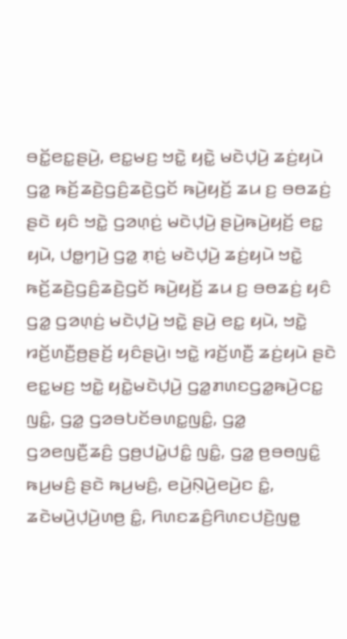ꤋꤢꤩ꤭ꤕꤢ꤭ꤔꤣꤧ꤬, ꤕꤢ꤭ꤗꤢ꤬ ꤠꤢꤧ꤭ ꤟꤢꤧ꤭ ꤗꤢꤧꤓ꤫ꤣꤧ꤬ ꤘꤢꤦ꤬ꤟꤣꤧ ꤞꤤ꤭ ꤒꤢꤩ꤬ꤘꤢꤧ꤬ꤞꤢꤨ꤬ꤘꤢꤧ꤬ꤞꤢꤩ ꤒꤣꤧ꤬ꤟꤢꤩ꤬ ꤘꤣ ꤢ꤬ ꤋꤥꤘꤢꤦ꤬ ꤔꤢꤧ ꤟꤢꤨ ꤠꤢꤧ꤭ ꤞꤤꤛ꤫ꤢꤦ꤬ ꤗꤢꤧꤓ꤫ꤣꤧ꤬ ꤔꤣꤧ꤬ꤒꤣꤧ꤬ꤟꤢꤩ꤬ ꤕꤢ꤭ ꤟꤣꤧ, ꤓꤥ꤭ꤚꤣꤧ꤬ ꤞꤤ꤭ ꤊ꤫ꤢꤦ꤬ ꤗꤢꤧꤓ꤫ꤣꤧ꤬ ꤘꤢꤦ꤬ꤟꤣꤧ ꤠꤢꤧ꤭ ꤒꤢꤩ꤬ꤘꤢꤧ꤬ꤞꤢꤨ꤬ꤘꤢꤧ꤬ꤞꤢꤩ ꤒꤣꤧ꤬ꤟꤢꤩ꤬ ꤘꤣ ꤢ꤬ ꤋꤥꤘꤢꤦ꤬ ꤟꤢꤨ ꤞꤤ꤭ ꤞꤤꤛ꤫ꤢꤦ꤬ ꤗꤢꤧꤓ꤫ꤣꤧ꤬ ꤠꤢꤧ꤭ ꤔꤣꤧ꤬ ꤕꤢ꤭ ꤟꤣꤧ, ꤠꤢꤧ꤭ ꤙꤢꤩ꤬ꤛꤢꤪ꤬ꤥ꤬ꤔꤢꤩ꤬ ꤟꤢꤨꤔꤣꤧ꤬꤯ ꤠꤢꤧ꤭ ꤙꤢꤩ꤬ꤛꤢꤪ꤬ ꤘꤢꤦ꤬ꤟꤣꤧ ꤔꤢꤧ ꤕꤢ꤭ꤗꤢ꤬ ꤠꤢꤧ꤭ ꤟꤢꤧ꤭ꤗꤢꤧꤓ꤫ꤣꤧ꤬ ꤞꤤ꤭ꤊꤛꤢꤞꤤ꤭ꤒꤣꤧ꤬ꤍꤢ꤭ ꤜꤢꤨ꤭, ꤞꤤ꤭ ꤞꤤꤋꤝꤢꤩꤋꤛꤢ꤭ꤜꤢꤨ꤭, ꤞꤤ꤭ ꤞꤤꤕꤜꤢꤪ꤬ꤘꤢꤨ꤬ ꤞꤥ꤬ꤓꤣꤧ꤭ꤓꤢꤨ꤭ ꤜꤢꤨ꤭, ꤞꤤ꤭ ꤥ꤬ꤋꤥꤜꤢꤨ꤭ ꤒꤣ꤬ꤗꤢꤨ꤬ ꤔꤢꤧ ꤒꤣ꤬ꤗꤢꤨ꤬, ꤕꤣꤧ꤬ꤡ꤫ꤣꤧ꤬ꤕꤣꤧ꤬ꤢ ꤢꤨ꤭, ꤘꤢꤧꤗꤣꤧ꤬ꤓ꤫ꤣꤧ꤬ꤛꤥ꤬ ꤢꤨ꤭, ꤖꤛꤢꤘꤢꤨ꤬ꤖꤛꤢꤓꤢꤧ꤬ꤜꤥ꤭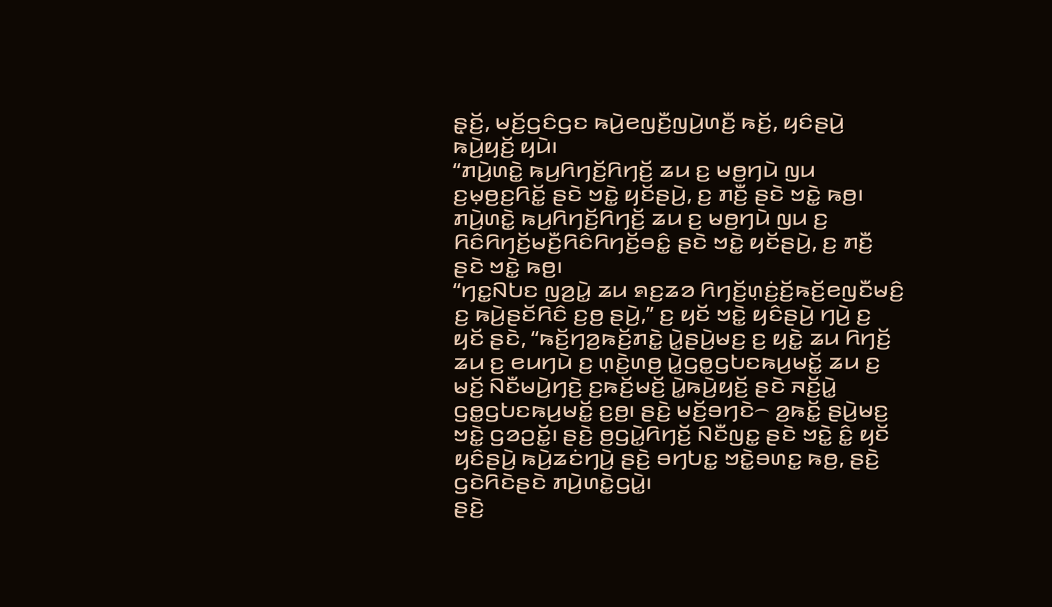ꤔ꤫ꤢꤩ꤬, ꤗꤢꤩ꤬ꤞꤢꤨꤞꤢ ꤒꤣꤧ꤬ꤕꤜꤢꤪ꤬ꤜꤣꤧ꤬ꤛꤢꤪ꤬ ꤒꤢꤩ꤬, ꤟꤢꤨꤔꤣꤧ꤬ ꤒꤣꤧ꤬ꤟꤢꤩ꤬ ꤟꤣꤧ꤯
“ꤊꤣꤧ꤬ꤛꤢꤧ꤭ ꤒꤣ꤬ꤖꤚꤢꤩ꤬ꤖꤚꤢꤩ꤬ ꤘꤣ ꤢ꤬ ꤗꤥ꤬ꤚꤣꤧ ꤜꤣ ꤢ꤬ꤗ꤫ꤥ꤬ꤢ꤬ꤖꤢꤩ꤭ ꤔꤢꤧ ꤠꤢꤧ꤭ ꤟꤢꤩꤔꤣꤧ꤬, ꤢ꤬ ꤊꤢꤪ꤬ ꤔꤢꤧ ꤠꤢꤧ꤭ ꤒꤥ꤬꤯ ꤊꤣꤧ꤬ꤛꤢꤧ꤭ ꤒꤣ꤬ꤖꤚꤢꤩ꤬ꤖꤚꤢꤩ꤬ ꤘꤣ ꤢ꤬ ꤗꤥ꤬ꤚꤣꤧ ꤜꤣ ꤢ꤬ ꤖꤢꤨꤖꤚꤢꤩ꤬ꤗꤢꤪ꤬ꤖꤢꤨꤖꤚꤢꤩ꤬ꤋꤢꤨ꤭ ꤔꤢꤧ ꤠꤢꤧ꤭ ꤟꤢꤩꤔꤣꤧ꤬, ꤢ꤬ ꤊꤢꤪ꤬ ꤔꤢꤧ ꤠꤢꤧ꤭ ꤒꤥ꤬꤯
“ꤚꤢ꤭ꤡꤝꤢ ꤜꤤ꤬ꤣꤧ꤭ ꤘꤣ ꤎꤢ꤬ꤘꤤ ꤖꤚꤢꤩ꤬ꤛ꤫ꤢꤦ꤬ꤢꤩ꤬ꤒꤢꤩ꤬ꤕꤜꤢꤪꤗꤢꤨ꤬ ꤢ꤬ ꤒꤣꤧ꤬ꤔꤢꤩꤖꤢꤨ ꤢ꤬ꤥ꤬ ꤔꤣꤧ꤬,” ꤢ꤬ ꤟꤢꤩ ꤠꤢꤧ꤭ ꤟꤢꤨꤔꤣꤧ꤬ ꤚꤣꤧ꤬ ꤢ꤬ ꤟꤢꤩ ꤔꤢꤧ, “ꤒꤢꤩ꤬ꤚꤤ꤬ꤒꤢꤩ꤬ꤊꤢꤧ꤭ ꤣꤧ꤭ꤔꤣꤧ꤬ꤗꤢ꤬ ꤢ꤬ ꤟꤢꤧ꤭ ꤘꤣ ꤖꤚꤢꤩ꤬ ꤘꤣ ꤢ꤬ ꤕꤣꤚꤣꤧ ꤢ꤬ ꤛ꤫ꤢꤧ꤬ꤛꤥ꤬ ꤣꤧ꤭ꤞꤥ꤭ꤞꤝꤢꤒꤣ꤬ꤗꤢꤩ꤭ ꤘꤣ ꤢ꤬ ꤗꤢꤩ꤬ ꤡꤢꤪꤗꤣꤧ꤬ꤚꤢꤧ꤬ ꤢ꤬ꤒꤢꤩ꤬ꤗꤢꤩ꤬ ꤣꤧ꤭ꤒꤣꤧ꤬ꤟꤢꤩ꤬ ꤔꤢꤧ ꤏꤢꤩ꤬ꤣꤧ꤭ ꤞꤥ꤭ꤞꤝꤢꤒꤣ꤬ꤗꤢꤩ꤭ ꤢ꤬ꤥ꤬꤯ ꤔꤢꤧ꤬ ꤗꤢꤩ꤬ꤋꤚꤢꤧ꤮ ꤤ꤬ꤒꤢꤩ꤭ ꤔꤣꤧ꤬ꤗꤢ꤬ ꤠꤢꤧ꤭ ꤞꤤꤑꤢꤩ꤭꤯ ꤔꤢꤧ꤬ ꤥ꤬ꤞꤣꤧ꤭ꤖꤚꤢꤩ꤬ ꤡꤢꤪꤜꤢ꤭ ꤔꤢꤧ ꤠꤢꤧ꤭ ꤢꤨ꤭ ꤟꤢꤩ ꤟꤢꤨꤔꤣꤧ꤬ ꤒꤣꤧ꤬ꤘꤢꤦꤚꤣꤧ꤬ ꤔꤢꤧ꤬ ꤋꤚꤝꤢ꤭ ꤠꤢꤧ꤭ꤋꤛꤢ꤭ ꤒꤥ꤬, ꤔꤢꤧ꤬ ꤞꤢꤧꤖꤢꤧꤔꤢꤧ ꤊꤣꤧ꤬ꤛꤢꤧ꤭ꤞꤣꤧ꤭꤯
ꤔꤢꤧ꤬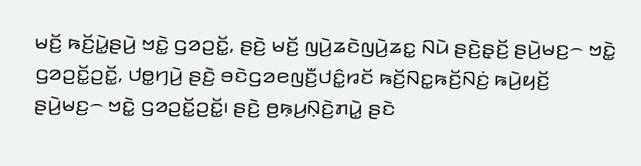ꤗꤢꤩ꤬ ꤒꤢꤩ꤬ꤣꤧ꤭ꤔꤣꤧ꤬ ꤠꤢꤧ꤭ ꤞꤤꤑꤢꤩ꤭, ꤔꤢꤧ꤬ ꤗꤢꤩ꤬ ꤜꤣꤧ꤬ꤘꤢꤧꤜꤣꤧ꤬ꤘꤢ꤭ ꤡꤣꤧ ꤔꤢꤧ꤬ꤔ꤫ꤢꤩ꤬ ꤔꤣꤧ꤬ꤗꤢ꤬꤮ ꤠꤢꤧ꤭ ꤞꤤꤑꤢꤩ꤭ꤑꤢꤩ꤭, ꤓꤥ꤭ꤚꤣꤧ꤬ ꤔꤢꤧ꤬ ꤋꤢꤧꤞꤤꤕꤜꤢꤪ꤬ꤓꤢꤨ꤭ꤙꤢꤩ ꤒꤢꤩ꤬ꤡꤢ꤭ꤒꤢꤩ꤬ꤡꤢꤦ꤬ ꤒꤣꤧ꤬ꤟꤢꤩ꤬ ꤔꤣꤧ꤬ꤗꤢ꤬꤮ ꤠꤢꤧ꤭ ꤞꤤꤑꤢꤩ꤭ꤑꤢꤩ꤭꤯ ꤔꤢꤧ꤬ ꤥ꤬ꤒ꤫ꤣ꤬ꤡ꤫ꤢꤧ꤬ꤊꤣꤧ꤭ ꤔꤢꤧ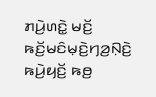ꤊꤣꤧ꤬ꤛꤢꤧ꤭ ꤗꤢꤩ꤬ ꤒꤢꤩ꤬ꤗꤢꤨꤗ꤫ꤢꤧ꤬ꤚꤤ꤬ꤡ꤫ꤢꤧ꤬ ꤒꤣꤧ꤬ꤟꤢꤩ꤬ ꤒꤥ꤬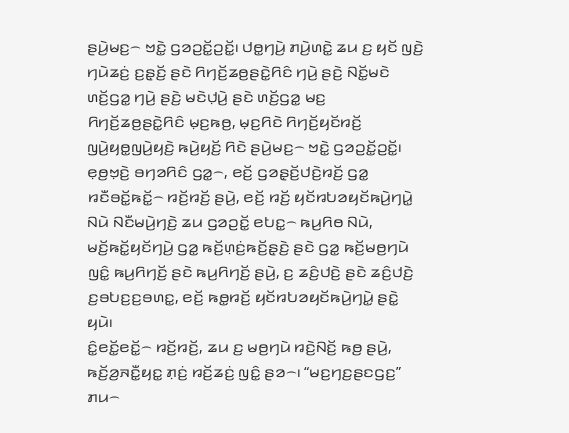ꤔꤣꤧ꤬ꤗꤢ꤬꤮ ꤠꤢꤧ꤭ ꤞꤤꤑꤢꤩ꤭ꤑꤢꤩ꤭꤯ ꤓꤥ꤭ꤚꤣꤧ꤬ ꤊꤣꤧ꤬ꤛꤢꤧ꤭ ꤘꤣ ꤢ꤬ ꤟꤢꤩ ꤜꤢꤧ꤬ ꤚꤣꤧꤘꤢꤦ꤬ ꤢ꤬ꤔ꤫ꤢꤩ꤬ ꤔꤢꤧ ꤖꤚꤢꤩ꤬ꤘꤥ꤬ꤔꤢꤧ꤭ꤖꤢꤨ ꤚꤣꤧ꤬ ꤔꤢꤧ꤬ ꤡꤢꤩ꤭ꤗꤢꤧ ꤛꤢꤩ꤬ꤞꤤ꤭ ꤚꤣꤧ꤬ ꤔꤢꤧ꤬ ꤗꤢꤧꤓ꤫ꤣꤧ꤬ ꤔꤢꤧ ꤛꤢꤩ꤬ꤞꤤ꤭ ꤗꤢ꤬ ꤖꤚꤢꤩ꤬ꤘꤥ꤬ꤔꤢꤧ꤭ꤖꤢꤨ ꤗ꤫ꤢ꤬ꤒꤥ꤬, ꤗ꤫ꤢ꤬ꤖꤢꤧ ꤖꤚꤢꤩ꤬ꤟꤢꤩꤙꤢꤩ꤬ ꤜꤣꤧ꤬ꤟꤥ꤭ꤜꤣꤧ꤬ꤟꤢꤧ꤬ ꤒꤣꤧ꤬ꤟꤢꤩ꤬ ꤖꤢꤧ ꤔꤣꤧ꤬ꤗꤢ꤬꤮ ꤠꤢꤧ꤭ ꤞꤤꤑꤢꤩ꤭ꤑꤢꤩ꤭꤯
ꤕ꤫ꤥ꤬ꤠ꤫ꤢꤧ꤬ ꤋꤚꤤꤖꤢꤨ ꤞꤤ꤭꤮, ꤕꤢꤩ꤬ ꤞꤤꤔ꤫ꤢꤩ꤬ꤓꤢꤧ꤬ꤙꤢꤩ꤬ ꤞꤤ꤭ ꤙꤢꤪꤋꤢꤩ꤭ꤒꤢꤩ꤭꤮ ꤙꤢꤩ꤬ꤙꤢꤩ꤬ ꤔꤣꤧ꤬, ꤕꤢꤩ꤬ ꤙꤢꤩ꤬ ꤟꤢꤩꤙꤝꤤꤟꤢꤩꤒꤣꤧ꤬ꤚꤣꤧ꤭ ꤡꤣꤧ ꤡꤢꤪꤗꤣꤧ꤬ꤚꤢꤧ꤬ ꤘꤣ ꤞꤤꤑꤢꤩ꤭ ꤕꤝꤢ꤭꤮ ꤒꤣ꤬ꤖꤥ ꤡꤣꤧ, ꤗꤢꤩ꤬ꤒꤢꤩ꤭ꤟꤢꤩꤚꤣꤧ꤬ ꤞꤤ꤭ ꤒꤢꤩ꤬ꤛ꤫ꤢꤦ꤬ꤒꤢꤩ꤬ꤔ꤫ꤢꤧ꤬ ꤔꤢꤧ ꤞꤤ꤭ ꤒꤢꤩ꤬ꤗꤥ꤬ꤚꤣꤧ ꤜꤢꤨ꤭ ꤒꤣ꤬ꤖꤚꤢꤩ꤬ ꤔꤢꤧ ꤒꤣ꤬ꤖꤚꤢꤩ꤬ ꤔꤣꤧ꤬, ꤢ꤬ ꤘꤢꤨ꤬ꤓꤢꤧ꤬ ꤔꤢꤧ ꤘꤢꤨ꤬ꤓꤢꤧ꤬ ꤢ꤬ꤋꤝꤢ꤬ꤢ꤬ꤋꤛꤢ꤭, ꤕꤢꤩ꤬ ꤒꤥ꤭ꤙꤢꤩ꤬ ꤟꤢꤩꤙꤝꤤꤟꤢꤩꤒꤣꤧ꤬ꤚꤣꤧ꤭ ꤔꤢꤧ꤭ ꤟꤣꤧ꤯
ꤢꤨ꤭ꤕꤢꤩ꤭ꤕꤢꤩ꤭꤮ ꤙꤢꤩ꤬ꤙꤢꤩ꤬, ꤘꤣ ꤢ꤬ ꤗꤥ꤬ꤚꤣꤧ ꤙꤢꤧ꤬ꤡꤢꤩ꤬ ꤒꤥ꤬ ꤔꤣꤧ꤬, ꤒꤢꤩ꤬ꤤ꤬ꤏꤢꤪ꤭ꤟꤢ꤭ ꤊ꤫ꤢꤦ꤬ ꤙꤢꤩ꤬ꤘꤢꤦ꤬ ꤜꤢꤨ꤭ ꤔꤤ꤮꤯ “ꤗꤢ꤬ꤚꤢ꤬ꤔꤢꤞꤢ꤬” ꤊꤣ꤮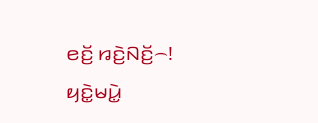ꤕꤢꤩ꤬ ꤙꤢꤧ꤬ꤡꤢꤩ꤬꤮! ꤟꤢꤧ꤭ꤗꤣꤧ꤭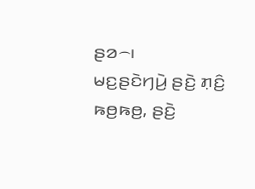ꤔꤤ꤮꤯
ꤗꤢ꤬ꤔꤢꤧꤚꤣꤧ꤬ ꤔꤢꤧ꤬ ꤊ꤫ꤢꤨ꤬ ꤒꤥ꤬ꤒꤥ꤬, ꤔꤢꤧ꤬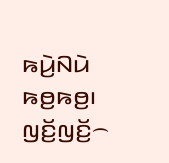ꤒꤣꤧ꤬ꤡꤣꤧ ꤒꤥ꤬ꤒꤥ꤬꤯ ꤜꤢꤩ꤬ꤜꤢꤩ꤬꤮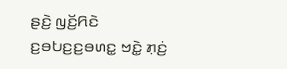ꤔꤢꤧ꤬ ꤜꤢꤩ꤬ꤖꤢꤧ ꤢ꤬ꤋꤝꤢ꤬ꤢ꤬ꤋꤛꤢ꤭ ꤠꤢꤧ꤭ ꤊ꤫ꤢꤦ꤬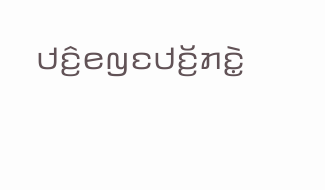ꤓꤢꤨ꤬ꤕꤜꤢꤓꤢꤩ꤬ꤊꤢꤧ꤭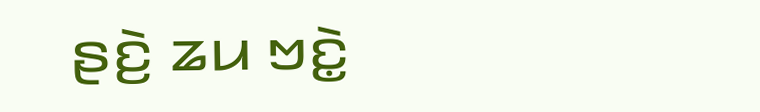ꤔꤢꤧ꤬ ꤘꤣ ꤠꤢꤧ꤭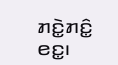ꤊꤢꤧ꤭ꤊꤢꤨ꤭ ꤕꤢ꤭꤯